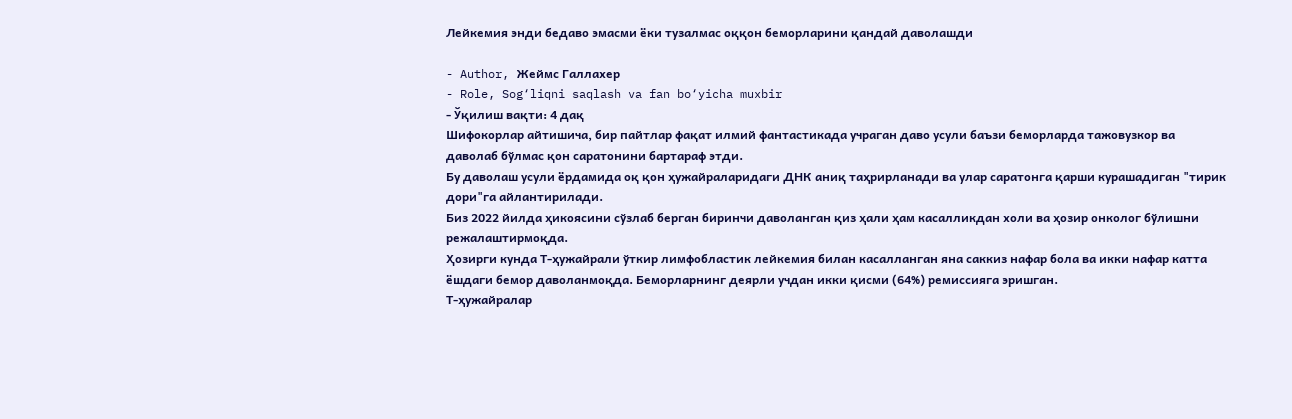Лейкемия энди бедаво эмасми ёки тузалмас оққон беморларини қандай даволашди

- Author, Жеймс Галлахер
- Role, Sog‘liqni saqlash va fan bo‘yicha muxbir
- Ўқилиш вақти: 4 дақ
Шифокорлар айтишича, бир пайтлар фақат илмий фантастикада учраган даво усули баъзи беморларда тажовузкор ва даволаб бўлмас қон саратонини бартараф этди.
Бу даволаш усули ёрдамида оқ қон ҳужайраларидаги ДНК аниқ таҳрирланади ва улар саратонга қарши курашадиган "тирик дори"га айлантирилади.
Биз 2022 йилда ҳикоясини сўзлаб берган биринчи даволанган қиз ҳали ҳам касалликдан холи ва ҳозир онколог бўлишни режалаштирмоқда.
Ҳозирги кунда Т-ҳужайрали ўткир лимфобластик лейкемия билан касалланган яна саккиз нафар бола ва икки нафар катта ёшдаги бемор даволанмоқда. Беморларнинг деярли учдан икки қисми (64%) ремиссияга эришган.
Т-ҳужайралар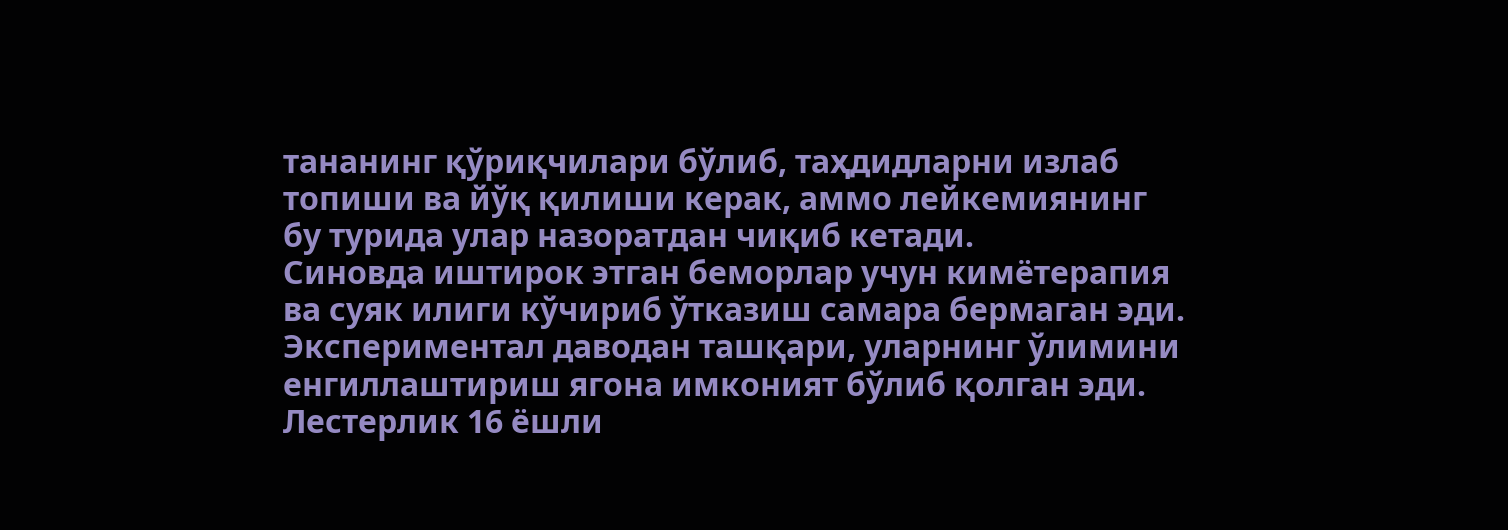тананинг қўриқчилари бўлиб, таҳдидларни излаб топиши ва йўқ қилиши керак, аммо лейкемиянинг бу турида улар назоратдан чиқиб кетади.
Синовда иштирок этган беморлар учун кимётерапия ва суяк илиги кўчириб ўтказиш самара бермаган эди. Экспериментал даводан ташқари, уларнинг ўлимини енгиллаштириш ягона имконият бўлиб қолган эди.
Лестерлик 16 ёшли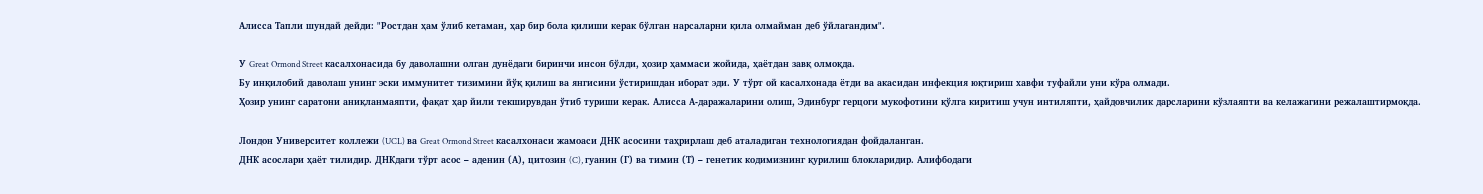Алисса Тапли шундай дейди: "Ростдан ҳам ўлиб кетаман, ҳар бир бола қилиши керак бўлган нарсаларни қила олмайман деб ўйлагандим".

У Great Ormond Street касалхонасида бу даволашни олган дунёдаги биринчи инсон бўлди, ҳозир ҳаммаси жойида, ҳаётдан завқ олмоқда.
Бу инқилобий даволаш унинг эски иммунитет тизимини йўқ қилиш ва янгисини ўстиришдан иборат эди. У тўрт ой касалхонада ётди ва акасидан инфекция юқтириш хавфи туфайли уни кўра олмади.
Ҳозир унинг саратони аниқланмаяпти, фақат ҳар йили текширувдан ўтиб туриши керак. Алисса А-даражаларини олиш, Эдинбург герцоги мукофотини қўлга киритиш учун интиляпти, ҳайдовчилик дарсларини кўзлаяпти ва келажагини режалаштирмоқда.

Лондон Университет коллежи (UCL) ва Great Ormond Street касалхонаси жамоаси ДНК асосини таҳрирлаш деб аталадиган технологиядан фойдаланган.
ДНК асослари ҳаёт тилидир. ДНКдаги тўрт асос – аденин (А), цитозин (C), гуанин (Г) ва тимин (Т) – генетик кодимизнинг қурилиш блокларидир. Алифбодаги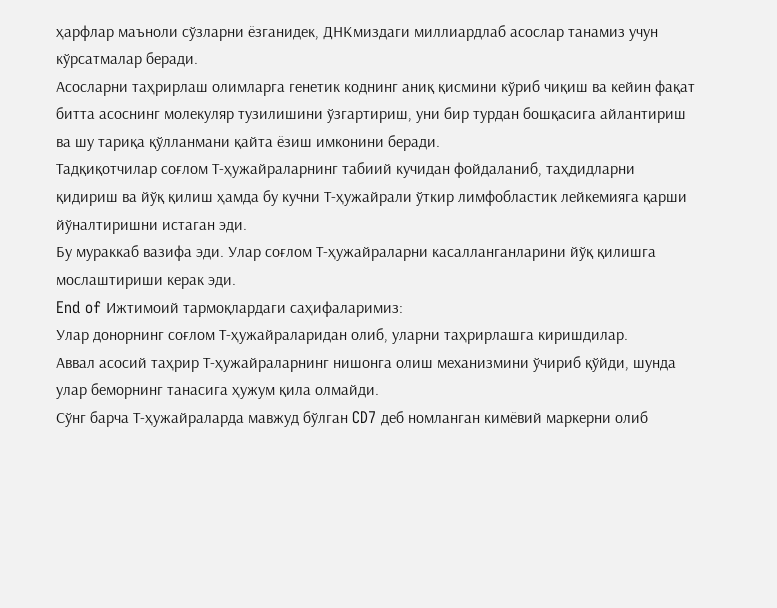ҳарфлар маъноли сўзларни ёзганидек, ДНКмиздаги миллиардлаб асослар танамиз учун кўрсатмалар беради.
Асосларни таҳрирлаш олимларга генетик коднинг аниқ қисмини кўриб чиқиш ва кейин фақат битта асоснинг молекуляр тузилишини ўзгартириш, уни бир турдан бошқасига айлантириш ва шу тариқа қўлланмани қайта ёзиш имконини беради.
Тадқиқотчилар соғлом Т-ҳужайраларнинг табиий кучидан фойдаланиб, таҳдидларни қидириш ва йўқ қилиш ҳамда бу кучни Т-ҳужайрали ўткир лимфобластик лейкемияга қарши йўналтиришни истаган эди.
Бу мураккаб вазифа эди. Улар соғлом Т-ҳужайраларни касалланганларини йўқ қилишга мослаштириши керак эди.
End of Ижтимоий тармоқлардаги саҳифаларимиз:
Улар донорнинг соғлом Т-ҳужайраларидан олиб, уларни таҳрирлашга киришдилар.
Аввал асосий таҳрир Т-ҳужайраларнинг нишонга олиш механизмини ўчириб қўйди, шунда улар беморнинг танасига ҳужум қила олмайди.
Сўнг барча Т-ҳужайраларда мавжуд бўлган CD7 деб номланган кимёвий маркерни олиб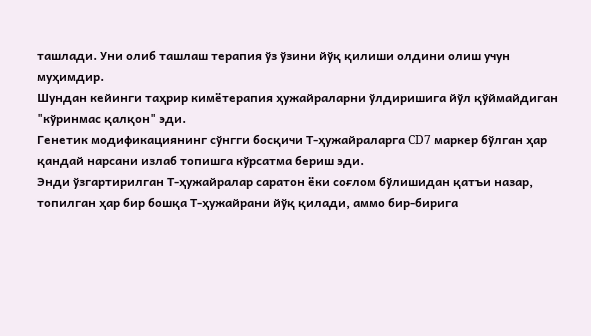ташлади. Уни олиб ташлаш терапия ўз ўзини йўқ қилиши олдини олиш учун муҳимдир.
Шундан кейинги таҳрир кимётерапия ҳужайраларни ўлдиришига йўл қўймайдиган "кўринмас қалқон" эди.
Генетик модификациянинг сўнгги босқичи Т-ҳужайраларга CD7 маркер бўлган ҳар қандай нарсани излаб топишга кўрсатма бериш эди.
Энди ўзгартирилган Т-ҳужайралар саратон ёки соғлом бўлишидан қатъи назар, топилган ҳар бир бошқа Т-ҳужайрани йўқ қилади, аммо бир-бирига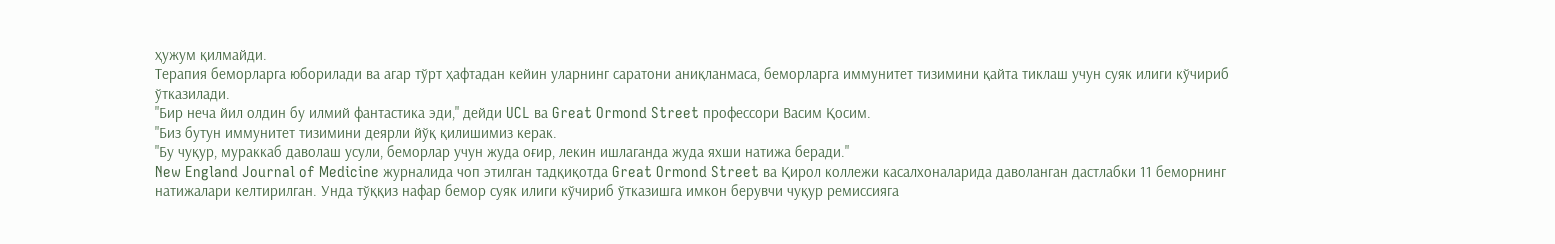ҳужум қилмайди.
Терапия беморларга юборилади ва агар тўрт ҳафтадан кейин уларнинг саратони аниқланмаса, беморларга иммунитет тизимини қайта тиклаш учун суяк илиги кўчириб ўтказилади.
"Бир неча йил олдин бу илмий фантастика эди," дейди UCL ва Great Ormond Street профессори Васим Қосим.
"Биз бутун иммунитет тизимини деярли йўқ қилишимиз керак.
"Бу чуқур, мураккаб даволаш усули, беморлар учун жуда оғир, лекин ишлаганда жуда яхши натижа беради."
New England Journal of Medicine журналида чоп этилган тадқиқотда Great Ormond Street ва Қирол коллежи касалхоналарида даволанган дастлабки 11 беморнинг натижалари келтирилган. Унда тўққиз нафар бемор суяк илиги кўчириб ўтказишга имкон берувчи чуқур ремиссияга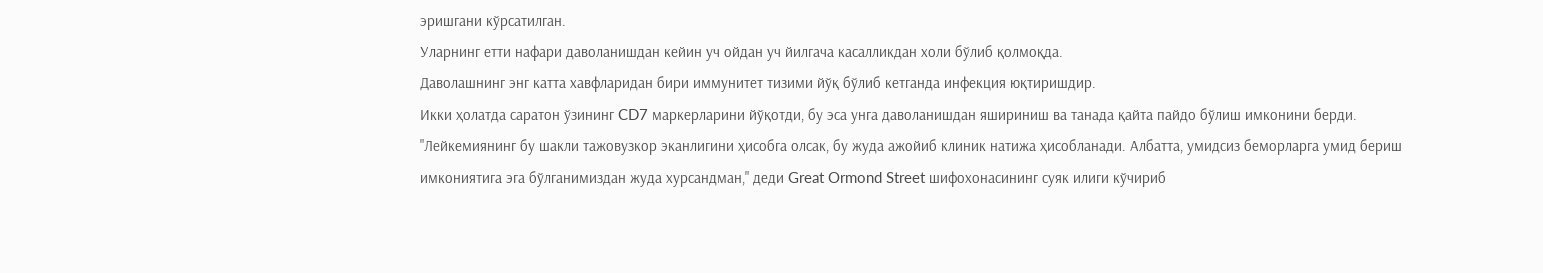эришгани кўрсатилган.
Уларнинг етти нафари даволанишдан кейин уч ойдан уч йилгача касалликдан холи бўлиб қолмоқда.
Даволашнинг энг катта хавфларидан бири иммунитет тизими йўқ бўлиб кетганда инфекция юқтиришдир.
Икки ҳолатда саратон ўзининг CD7 маркерларини йўқотди, бу эса унга даволанишдан яшириниш ва танада қайта пайдо бўлиш имконини берди.
"Лейкемиянинг бу шакли тажовузкор эканлигини ҳисобга олсак, бу жуда ажойиб клиник натижа ҳисобланади. Албатта, умидсиз беморларга умид бериш имкониятига эга бўлганимиздан жуда хурсандман," деди Great Ormond Street шифохонасининг суяк илиги кўчириб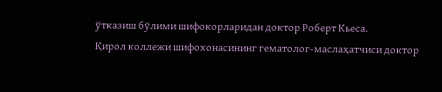ўтказиш бўлими шифокорларидан доктор Роберт Кьеса.
Қирол коллежи шифохонасининг гематолог-маслаҳатчиси доктор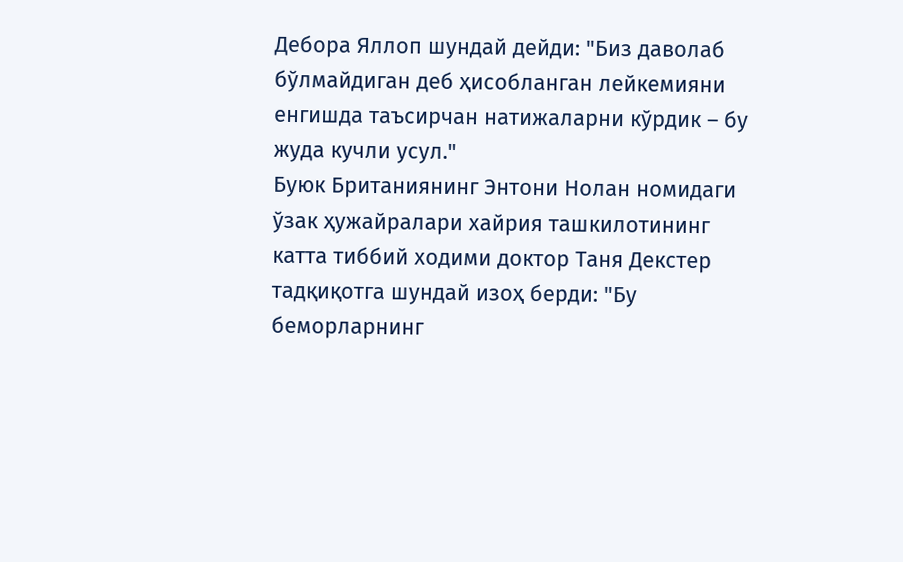Дебора Яллоп шундай дейди: "Биз даволаб бўлмайдиган деб ҳисобланган лейкемияни енгишда таъсирчан натижаларни кўрдик – бу жуда кучли усул."
Буюк Британиянинг Энтони Нолан номидаги ўзак ҳужайралари хайрия ташкилотининг катта тиббий ходими доктор Таня Декстер тадқиқотга шундай изоҳ берди: "Бу беморларнинг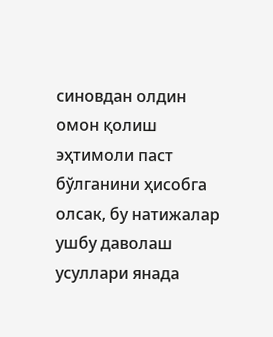синовдан олдин омон қолиш эҳтимоли паст бўлганини ҳисобга олсак, бу натижалар ушбу даволаш усуллари янада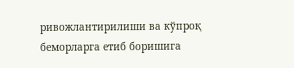ривожлантирилиши ва кўпроқ беморларга етиб боришига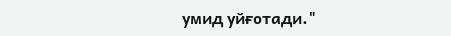умид уйғотади."